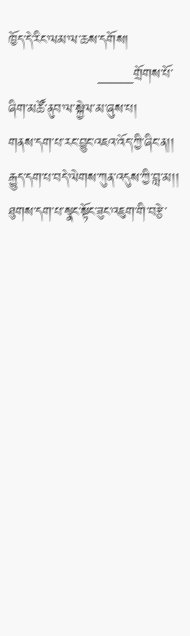ཁྱོད་དེ་རིང་ལམ་ལ་ཆས་དགོས།
                   ____གྲོགས་པོ་ཞིག་མཚོ་ནུབ་ལ་སྐྱེལ་མ་ཞུས་པ།
གནས་དག་པ་རང་བྱུང་འཇའ་འོད་ཀྱི་ཞིང་ན།།
རྒྱུད་དག་པ་བདེ་ལེགས་ཀུན་འདུས་ཀྱི་བླ་མ།།
ཐུགས་དག་པ་སྣང་སྟོང་ཟུང་འཇུག་གི་བརྩེ་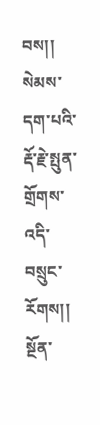བས།།
སེམས་དག་པའི་རྡོ་རྗེ་སྤུན་གྲོགས་འདི་བསྲུང་རོགས།།
སྔོན་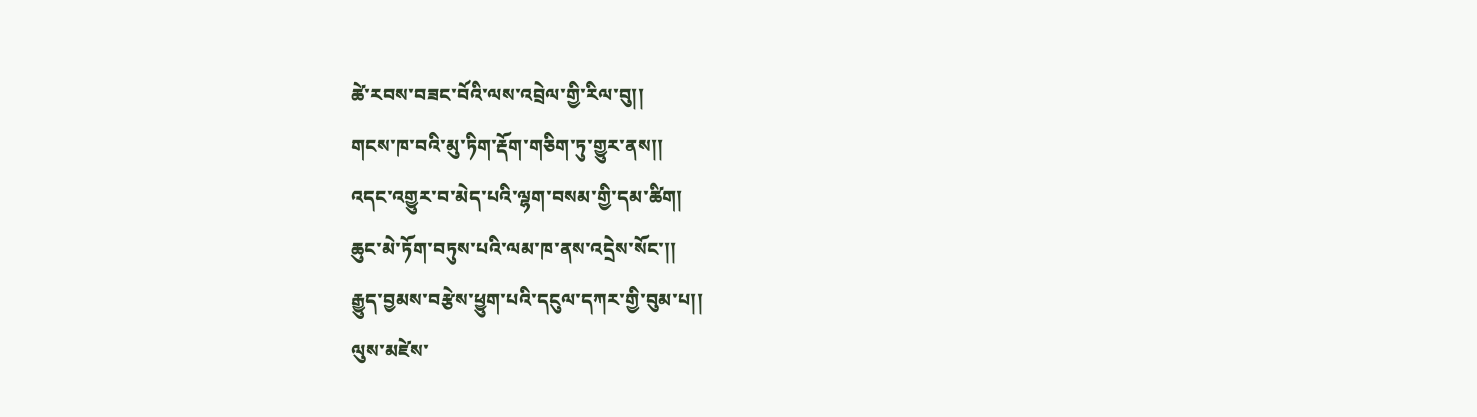ཚེ་རབས་བཟང་བོའི་ལས་འབྲེལ་གྱི་རིལ་བུ།།
གངས་ཁ་བའི་མུ་ཏིག་རྡོག་གཅིག་ཏུ་གྱུར་ནས།།
འདང་འགྱུར་བ་མེད་པའི་ལྷག་བསམ་གྱི་དམ་ཚིག།
ཆུང་མེ་ཏོག་བཏུས་པའི་ལམ་ཁ་ནས་འདྲེས་སོང་།།
རྒྱུད་བྱམས་བརྩེས་ཕྱུག་པའི་དངུལ་དཀར་གྱི་བུམ་པ།།
ལུས་མཛེས་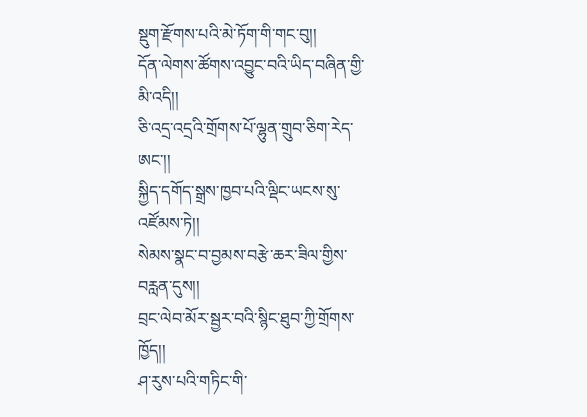སྡུག་རྫོགས་པའི་མེ་ཏོག་གི་གང་བུ།།
དོན་ལེགས་ཚོགས་འབྱུང་བའི་ཡིད་བཞིན་གྱི་མི་འདི།།
ཅི་འདྲ་འདྲའི་གྲོགས་པོ་ལྷུན་གྲུབ་ཅིག་རེད་ཨང་།།
སྐྱིད་དགོད་སྒྲས་ཁྱབ་པའི་ལྡིང་ཡངས་སུ་འཛོམས་ཏེ།།
སེམས་སྣང་བ་བྱམས་བརྩེ་ཆར་ཟིལ་གྱིས་བརླན་དུས།།
བྲང་ལེབ་མོར་སྦྱར་བའི་སྙིང་ཐུབ་ཀྱི་གྲོགས་ཁྱོད།།
ཤ་རུས་པའི་གཏིང་གི་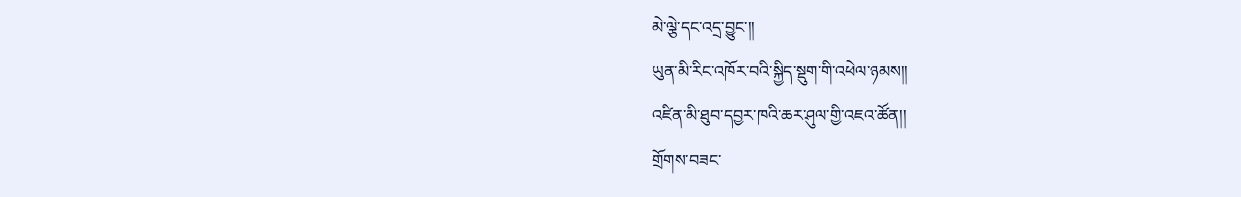མེ་ལྕེ་དང་འདྲ་བྱུང་།།
ཡུན་མི་རིང་འཁོར་བའི་སྐྱིད་སྡུག་གི་འཕེལ་ཉམས།།
འཛིན་མི་ཐུབ་དབྱར་ཁའི་ཆར་ཤུལ་གྱི་འཇའ་ཚོན།།
གྲོགས་བཟང་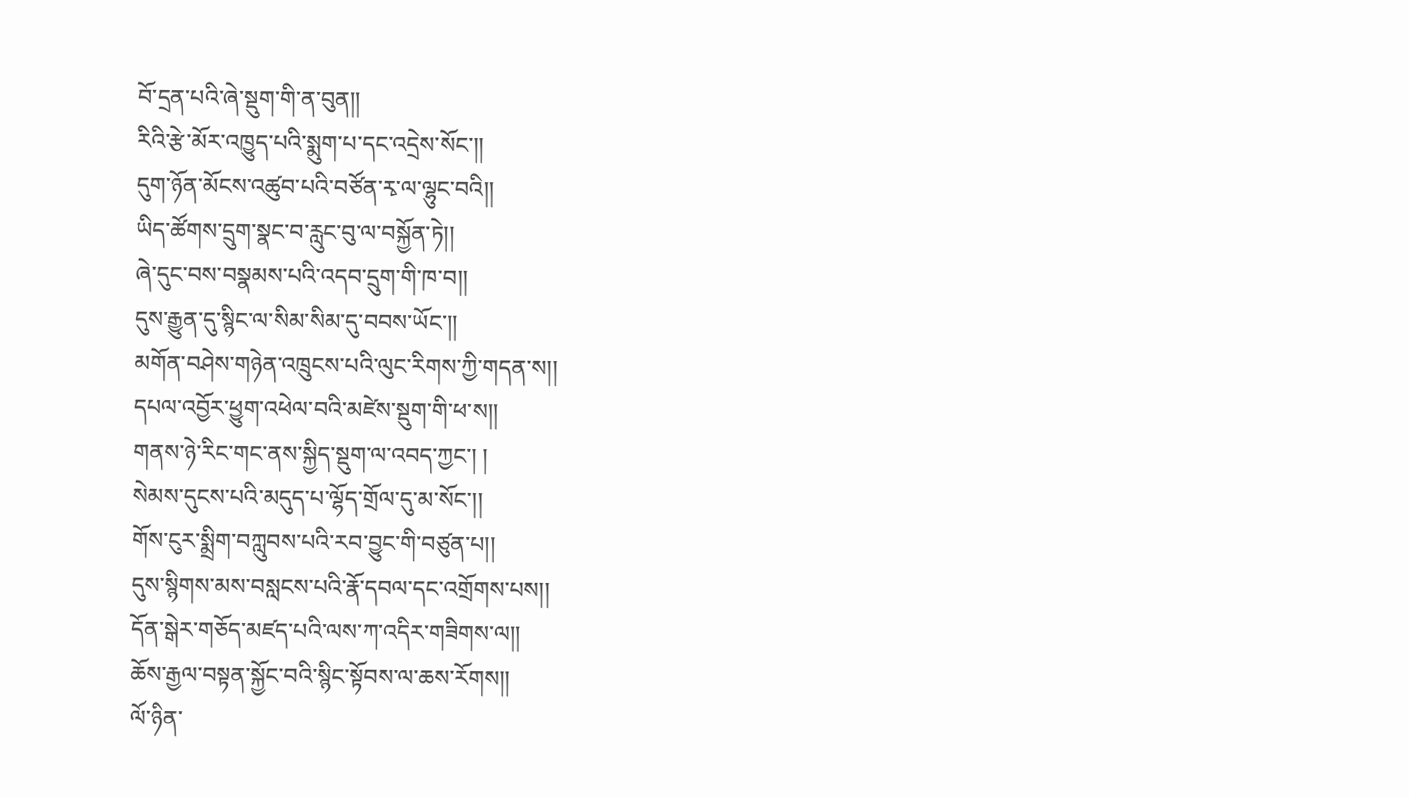བོ་དྲན་པའི་ཞེ་སྡུག་གི་ན་བུན།།
རིའི་རྩེ་མོར་འཁྱུད་པའི་སྨུག་པ་དང་འདྲེས་སོང་།།
དུག་ཉོན་མོངས་འཚུབ་པའི་བཙོན་རྭ་ལ་ལྷུང་བའི།།
ཡིད་ཚོགས་དྲུག་སྣང་བ་རླུང་བུ་ལ་བསྐྱོན་ཏེ།།
ཞེ་དུང་བས་བསྣམས་པའི་འདབ་དྲུག་གི་ཁ་བ།།
དུས་རྒྱུན་དུ་སྙིང་ལ་སིམ་སིམ་དུ་བབས་ཡོང་།།
མགོན་བཤེས་གཉེན་འཁྲུངས་པའི་ལུང་རིགས་ཀྱི་གདན་ས།།
དཔལ་འབྱོར་ཕྱུག་འཕེལ་བའི་མཛེས་སྡུག་གི་ཕ་ས།།
གནས་ཉེ་རིང་གང་ནས་སྐྱིད་སྡུག་ལ་འབད་ཀྱང་། །
སེམས་དུངས་པའི་མདུད་པ་ལྷོད་གྲོལ་དུ་མ་སོང་།།
གོས་ངུར་སྨྲིག་བཀླུབས་པའི་རབ་བྱུང་གི་བཙུན་པ།།
དུས་སྙིགས་མས་བསླངས་པའི་རྣོ་དབལ་དང་འགྲོགས་པས།།
དོན་སྒེར་གཅོད་མཛད་པའི་ལས་ཀ་འདིར་གཟིགས་ལ།།
ཆོས་རྒྱལ་བསྟན་སྐྱོང་བའི་སྙིང་སྟོབས་ལ་ཆས་རོགས།།
ལོ་ཉིན་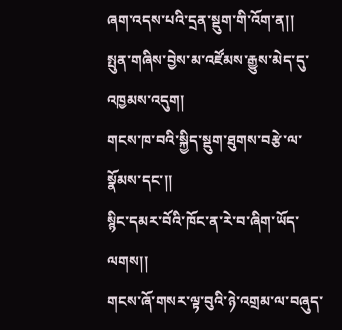ཞག་འདས་པའི་དྲན་སྡུག་གི་འོག་ན།།
སྤུན་གཞིས་བྱེས་མ་འཛོམས་རྒྱུས་མེད་དུ་འཁྱམས་འདུག།
གངས་ཁ་བའི་སྐྱིད་སྡུག་ཐུགས་བརྩེ་ལ་སྣོམས་དང་།།
སྙིང་དམར་བོའི་ཁོང་ན་རེ་བ་ཞིག་ཡོད་ལགས།།
གངས་ཞོ་གསར་ལྟ་བུའི་ཉེ་འགྲམ་ལ་བཞུད་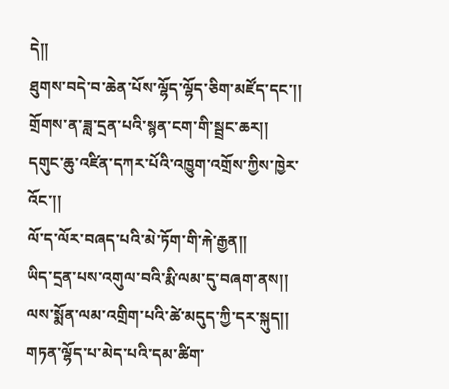དེ།།
ཐུགས་བདེ་བ་ཆེན་པོས་ལྷོད་ལྷོད་ཅིག་མཛོད་དང་།།
གྲོགས་ན་ཟླ་དྲན་པའི་སྙན་ངག་གི་སྦྲང་ཆར།།
དགུང་ཆུ་འཛིན་དཀར་པོའི་འཁྱུག་འགྲོས་ཀྱིས་ཁྱེར་འོང་།།
ལོ་ད་ལོར་བཞད་པའི་མེ་ཏོག་གི་རྐེ་རྒྱན།།
ཡིད་དྲན་པས་འགུལ་བའི་རྨི་ལམ་དུ་བཞག་ནས།།
ལས་སྨོན་ལམ་འགྲིག་པའི་ཚེ་མདུད་ཀྱི་དར་སྐུད།།
གཏན་ལྷོད་པ་མེད་པའི་དམ་ཚིག་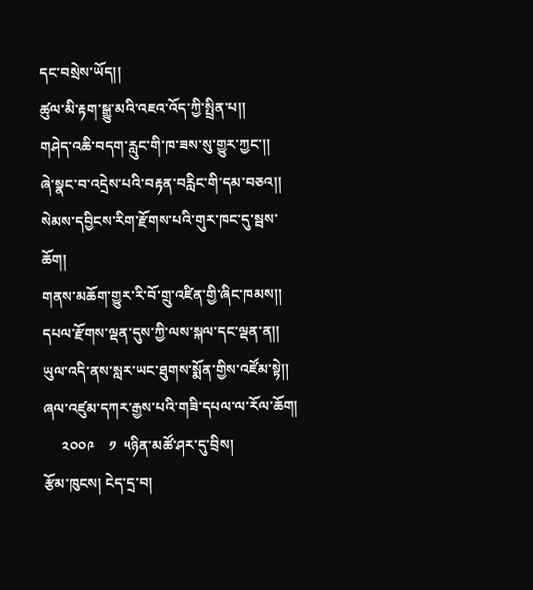དང་བསྲེས་ཡོད།།
ཚུལ་མི་རྟག་སྒྱུ་མའི་འཇའ་འོད་ཀྱི་སྤྲིན་པ།།
གཤེད་འཆི་བདག་རླུང་གི་ཁ་ཟས་སུ་གྱུར་ཀྱང་།།
ཞེ་སྣང་བ་འདྲེས་པའི་བརྟན་བརླིང་གི་དམ་བཅའ།།
སེམས་དབྱིངས་རིག་རྫོགས་པའི་གུར་ཁང་དུ་སྦས་ཆོག།
གནས་མཆོག་གྱུར་རི་བོ་གྲུ་འཛིན་གྱི་ཞིང་ཁམས།།
དཔལ་རྫོགས་ལྡན་དུས་ཀྱི་ལས་སྐལ་དང་ལྡན་ན།།
ཡུལ་འདི་ནས་སླར་ཡང་ཐུགས་སྨོན་གྱིས་འཛོམ་སྟེ།།
ཞལ་འཛུམ་དཀར་རྒྱས་པའི་གཟི་དཔལ་ལ་རོལ་ཆོག།
     ༢༠༠༩    ༡  ༥ཉིན་མཚོ་ཤར་དུ་བྲིས།
རྩོམ་ཁུངས། ངེད་དྲ་བ།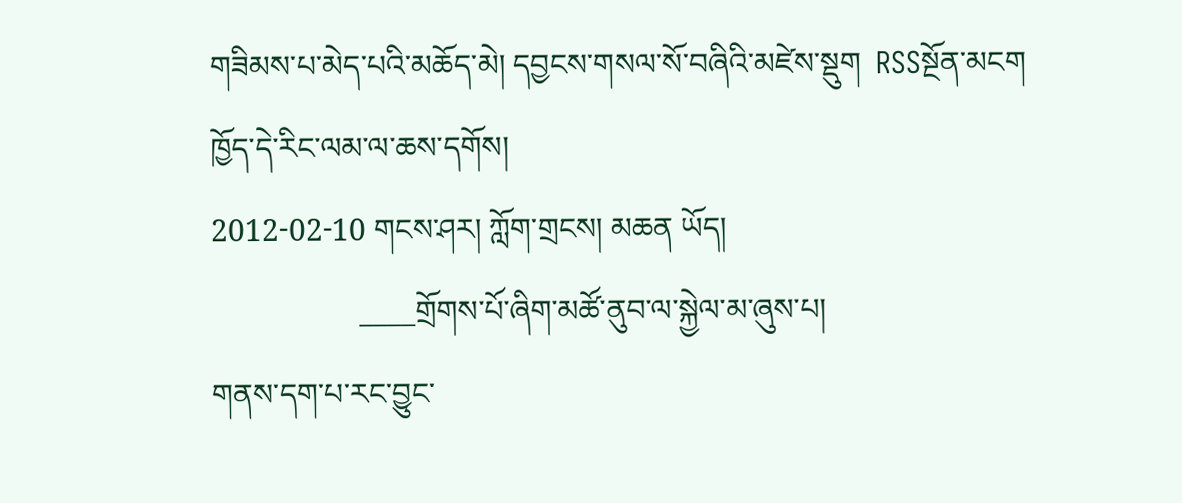གཟིམས་པ་མེད་པའི་མཆོད་མེ། དབྱངས་གསལ་སོ་བཞིའི་མཛེས་སྡུག  RSSསྔོན་མངག
ཁྱོད་དེ་རིང་ལམ་ལ་ཆས་དགོས།
2012-02-10 གངས་ཤར། ཀློག་གྲངས། མཆན ཡོད།
                   ____གྲོགས་པོ་ཞིག་མཚོ་ནུབ་ལ་སྐྱེལ་མ་ཞུས་པ།
གནས་དག་པ་རང་བྱུང་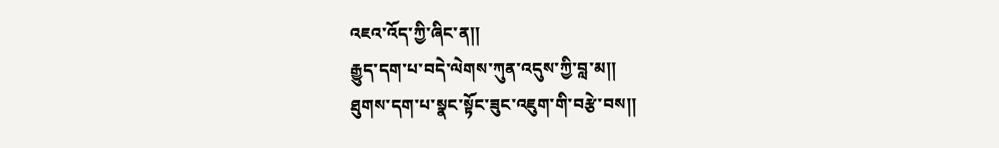འཇའ་འོད་ཀྱི་ཞིང་ན།།
རྒྱུད་དག་པ་བདེ་ལེགས་ཀུན་འདུས་ཀྱི་བླ་མ།།
ཐུགས་དག་པ་སྣང་སྟོང་ཟུང་འཇུག་གི་བརྩེ་བས།།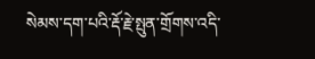སེམས་དག་པའི་རྡོ་རྗེ་སྤུན་གྲོགས་འདི་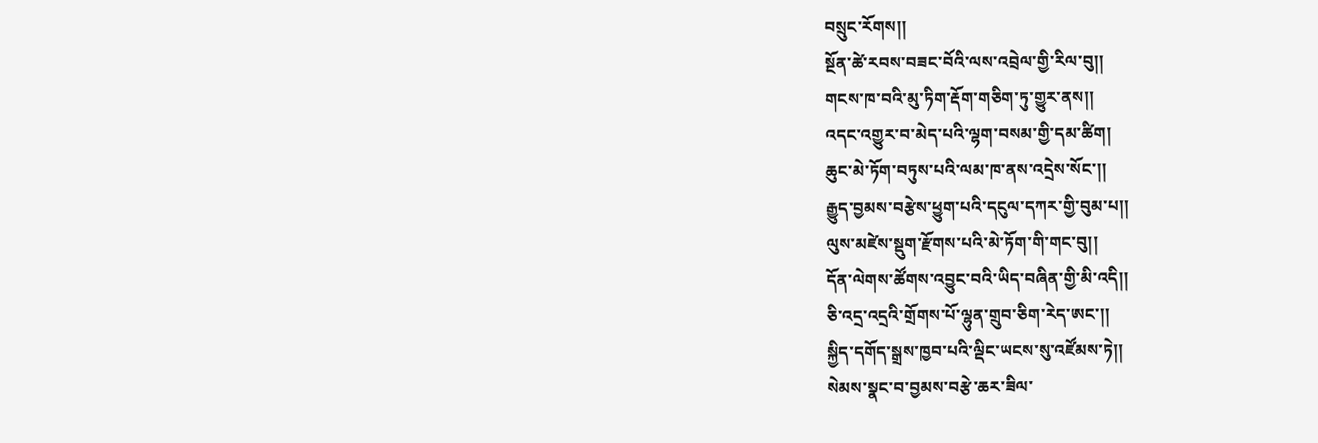བསྲུང་རོགས།།
སྔོན་ཚེ་རབས་བཟང་བོའི་ལས་འབྲེལ་གྱི་རིལ་བུ།།
གངས་ཁ་བའི་མུ་ཏིག་རྡོག་གཅིག་ཏུ་གྱུར་ནས།།
འདང་འགྱུར་བ་མེད་པའི་ལྷག་བསམ་གྱི་དམ་ཚིག།
ཆུང་མེ་ཏོག་བཏུས་པའི་ལམ་ཁ་ནས་འདྲེས་སོང་།།
རྒྱུད་བྱམས་བརྩེས་ཕྱུག་པའི་དངུལ་དཀར་གྱི་བུམ་པ།།
ལུས་མཛེས་སྡུག་རྫོགས་པའི་མེ་ཏོག་གི་གང་བུ།།
དོན་ལེགས་ཚོགས་འབྱུང་བའི་ཡིད་བཞིན་གྱི་མི་འདི།།
ཅི་འདྲ་འདྲའི་གྲོགས་པོ་ལྷུན་གྲུབ་ཅིག་རེད་ཨང་།།
སྐྱིད་དགོད་སྒྲས་ཁྱབ་པའི་ལྡིང་ཡངས་སུ་འཛོམས་ཏེ།།
སེམས་སྣང་བ་བྱམས་བརྩེ་ཆར་ཟིལ་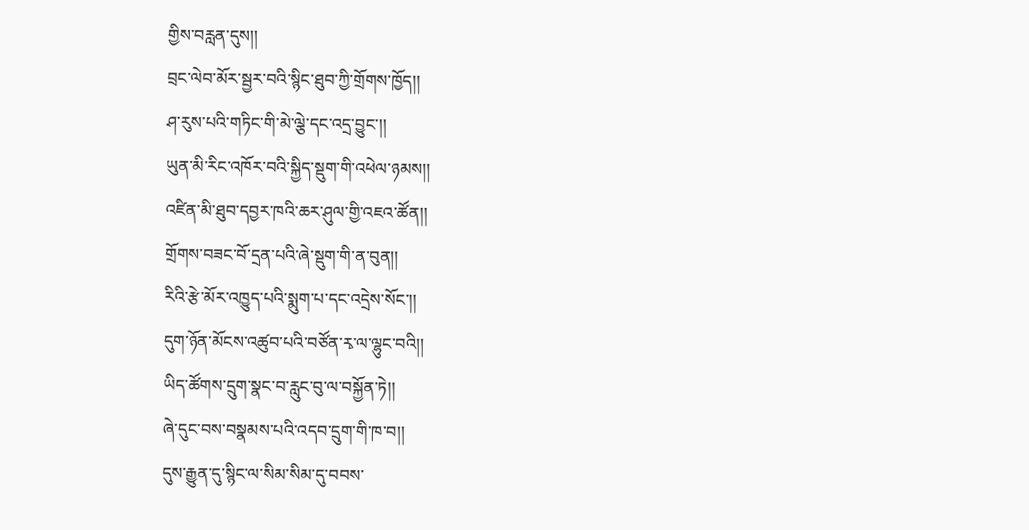གྱིས་བརླན་དུས།།
བྲང་ལེབ་མོར་སྦྱར་བའི་སྙིང་ཐུབ་ཀྱི་གྲོགས་ཁྱོད།།
ཤ་རུས་པའི་གཏིང་གི་མེ་ལྕེ་དང་འདྲ་བྱུང་།།
ཡུན་མི་རིང་འཁོར་བའི་སྐྱིད་སྡུག་གི་འཕེལ་ཉམས།།
འཛིན་མི་ཐུབ་དབྱར་ཁའི་ཆར་ཤུལ་གྱི་འཇའ་ཚོན།།
གྲོགས་བཟང་བོ་དྲན་པའི་ཞེ་སྡུག་གི་ན་བུན།།
རིའི་རྩེ་མོར་འཁྱུད་པའི་སྨུག་པ་དང་འདྲེས་སོང་།།
དུག་ཉོན་མོངས་འཚུབ་པའི་བཙོན་རྭ་ལ་ལྷུང་བའི།།
ཡིད་ཚོགས་དྲུག་སྣང་བ་རླུང་བུ་ལ་བསྐྱོན་ཏེ།།
ཞེ་དུང་བས་བསྣམས་པའི་འདབ་དྲུག་གི་ཁ་བ།།
དུས་རྒྱུན་དུ་སྙིང་ལ་སིམ་སིམ་དུ་བབས་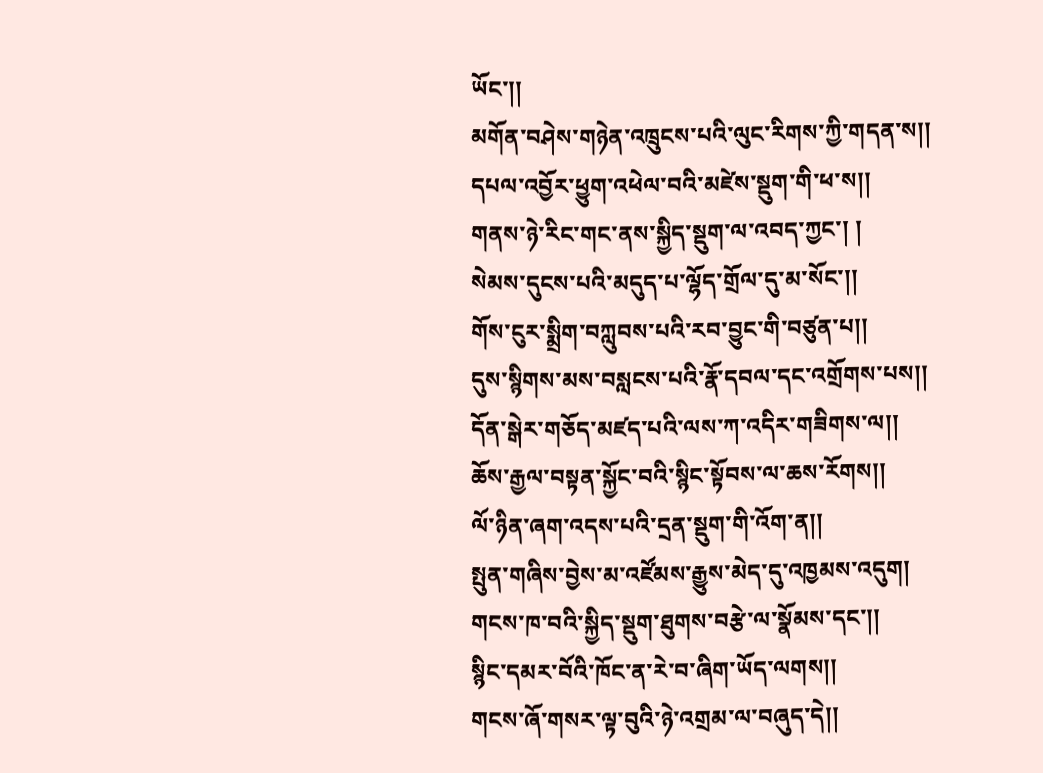ཡོང་།།
མགོན་བཤེས་གཉེན་འཁྲུངས་པའི་ལུང་རིགས་ཀྱི་གདན་ས།།
དཔལ་འབྱོར་ཕྱུག་འཕེལ་བའི་མཛེས་སྡུག་གི་ཕ་ས།།
གནས་ཉེ་རིང་གང་ནས་སྐྱིད་སྡུག་ལ་འབད་ཀྱང་། །
སེམས་དུངས་པའི་མདུད་པ་ལྷོད་གྲོལ་དུ་མ་སོང་།།
གོས་ངུར་སྨྲིག་བཀླུབས་པའི་རབ་བྱུང་གི་བཙུན་པ།།
དུས་སྙིགས་མས་བསླངས་པའི་རྣོ་དབལ་དང་འགྲོགས་པས།།
དོན་སྒེར་གཅོད་མཛད་པའི་ལས་ཀ་འདིར་གཟིགས་ལ།།
ཆོས་རྒྱལ་བསྟན་སྐྱོང་བའི་སྙིང་སྟོབས་ལ་ཆས་རོགས།།
ལོ་ཉིན་ཞག་འདས་པའི་དྲན་སྡུག་གི་འོག་ན།།
སྤུན་གཞིས་བྱེས་མ་འཛོམས་རྒྱུས་མེད་དུ་འཁྱམས་འདུག།
གངས་ཁ་བའི་སྐྱིད་སྡུག་ཐུགས་བརྩེ་ལ་སྣོམས་དང་།།
སྙིང་དམར་བོའི་ཁོང་ན་རེ་བ་ཞིག་ཡོད་ལགས།།
གངས་ཞོ་གསར་ལྟ་བུའི་ཉེ་འགྲམ་ལ་བཞུད་དེ།།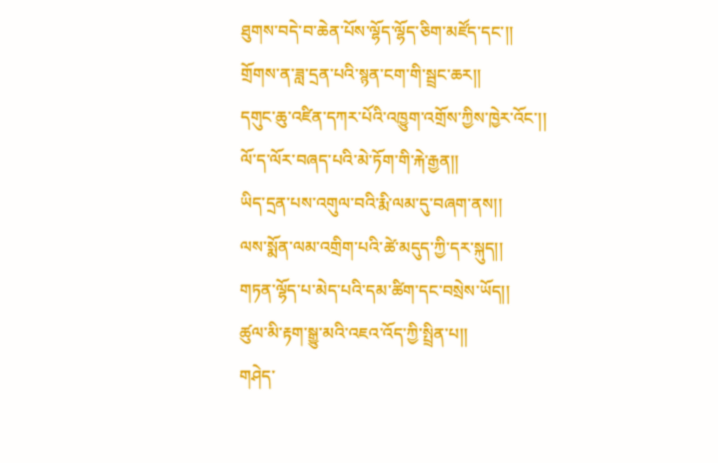ཐུགས་བདེ་བ་ཆེན་པོས་ལྷོད་ལྷོད་ཅིག་མཛོད་དང་།།
གྲོགས་ན་ཟླ་དྲན་པའི་སྙན་ངག་གི་སྦྲང་ཆར།།
དགུང་ཆུ་འཛིན་དཀར་པོའི་འཁྱུག་འགྲོས་ཀྱིས་ཁྱེར་འོང་།།
ལོ་ད་ལོར་བཞད་པའི་མེ་ཏོག་གི་རྐེ་རྒྱན།།
ཡིད་དྲན་པས་འགུལ་བའི་རྨི་ལམ་དུ་བཞག་ནས།།
ལས་སྨོན་ལམ་འགྲིག་པའི་ཚེ་མདུད་ཀྱི་དར་སྐུད།།
གཏན་ལྷོད་པ་མེད་པའི་དམ་ཚིག་དང་བསྲེས་ཡོད།།
ཚུལ་མི་རྟག་སྒྱུ་མའི་འཇའ་འོད་ཀྱི་སྤྲིན་པ།།
གཤེད་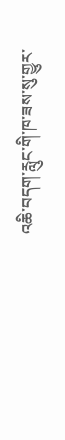འཆི་བདག་རླུང་གི་ཁ་ཟས་སུ་གྱུར་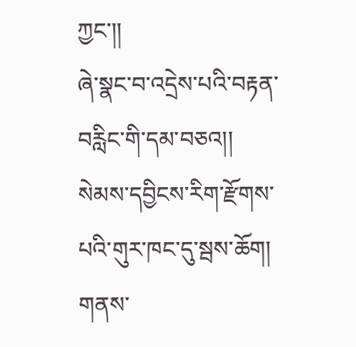ཀྱང་།།
ཞེ་སྣང་བ་འདྲེས་པའི་བརྟན་བརླིང་གི་དམ་བཅའ།།
སེམས་དབྱིངས་རིག་རྫོགས་པའི་གུར་ཁང་དུ་སྦས་ཆོག།
གནས་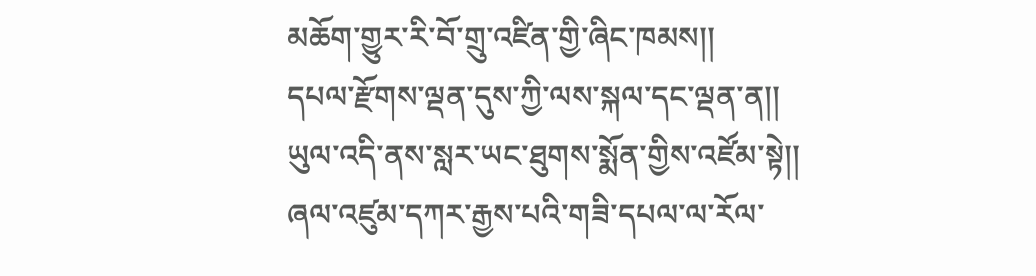མཆོག་གྱུར་རི་བོ་གྲུ་འཛིན་གྱི་ཞིང་ཁམས།།
དཔལ་རྫོགས་ལྡན་དུས་ཀྱི་ལས་སྐལ་དང་ལྡན་ན།།
ཡུལ་འདི་ནས་སླར་ཡང་ཐུགས་སྨོན་གྱིས་འཛོམ་སྟེ།།
ཞལ་འཛུམ་དཀར་རྒྱས་པའི་གཟི་དཔལ་ལ་རོལ་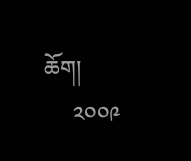ཆོག།
     ༢༠༠༩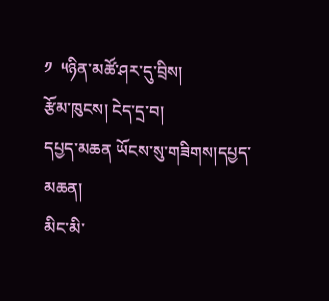༡  ༥ཉིན་མཚོ་ཤར་དུ་བྲིས།
རྩོམ་ཁུངས། ངེད་དྲ་བ།
དཔྱད་མཆན ཡོངས་སུ་གཟིགས།དཔྱད་མཆན།
མིང་མི་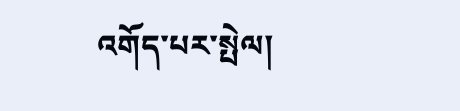འགོད་པར་སྤེལ།